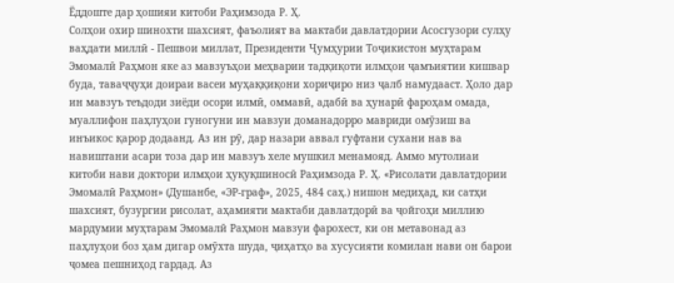Ёддоште дар ҳошияи китоби Раҳимзода Р. Ҳ.
Солҳои охир шинохти шахсият, фаъолият ва мактаби давлатдории Асосгузори сулҳу ваҳдати миллӣ - Пешвои миллат, Президенти Ҷумҳурии Тоҷикистон муҳтарам Эмомалӣ Раҳмон яке аз мавзуъҳои меҳварии тадқиқоти илмҳои ҷамъиятии кишвар буда, таваҷҷуҳи доираи васеи муҳаққиқони хориҷиро низ ҷалб намудааст. Ҳоло дар ин мавзуъ теъдоди зиёди осори илмӣ, оммавӣ, адабӣ ва ҳунарӣ фароҳам омада, муаллифон паҳлуҳои гуногуни ин мавзуи доманадорро мавриди омӯзиш ва инъикос қарор додаанд. Аз ин рӯ, дар назари аввал гуфтани сухани нав ва навиштани асари тоза дар ин мавзуъ хеле мушкил менамояд. Аммо мутолиаи китоби нави доктори илмҳои ҳуқуқшиносӣ Раҳимзода Р. Ҳ. «Рисолати давлатдории Эмомалӣ Раҳмон» (Душанбе, «ЭР-граф», 2025, 484 саҳ.) нишон медиҳад, ки сатҳи шахсият, бузургии рисолат, аҳамияти мактаби давлатдорӣ ва ҷойгоҳи миллию мардумии муҳтарам Эмомалӣ Раҳмон мавзуи фарохест, ки он метавонад аз паҳлуҳои боз ҳам дигар омӯхта шуда, ҷиҳатҳо ва хусусияти комилан нави он барои ҷомеа пешниҳод гардад. Аз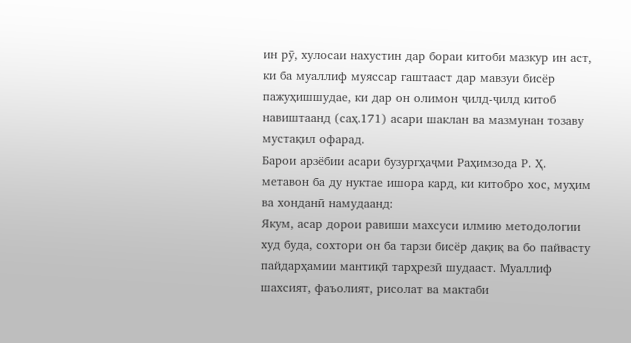ин рӯ, хулосаи нахустин дар бораи китоби мазкур ин аст, ки ба муаллиф муяссар гаштааст дар мавзуи бисёр пажуҳишшудае, ки дар он олимон ҷилд-ҷилд китоб навиштаанд (саҳ.171) асари шаклан ва мазмунан тозаву мустақил офарад.
Барои арзёбии асари бузургҳаҷми Раҳимзода Р. Ҳ. метавон ба ду нуктае ишора кард, ки китобро хос, муҳим ва хонданӣ намудаанд:
Якум, асар дорои равиши махсуси илмию методологии худ буда, сохтори он ба тарзи бисёр дақиқ ва бо пайвасту пайдарҳамии мантиқӣ тарҳрезӣ шудааст. Муаллиф шахсият, фаъолият, рисолат ва мактаби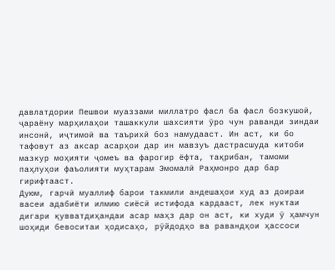давлатдории Пешвои муаззами миллатро фасл ба фасл бозкушоӣ, ҷараёну марҳилаҳои ташаккули шахсияти ӯро чун раванди зиндаи инсонӣ, иҷтимоӣ ва таърихӣ боз намудааст. Ин аст, ки бо тафовут аз аксар асарҳои дар ин мавзуъ дастрасшуда китоби мазкур моҳияти ҷомеъ ва фарогир ёфта, тақрибан, тамоми паҳлуҳои фаъолияти муҳтарам Эмомалӣ Раҳмонро дар бар гирифтааст.
Дуюм, гарчӣ муаллиф барои такмили андешаҳои худ аз доираи васеи адабиёти илмию сиёсӣ истифода кардааст, лек нуктаи дигари қувватдиҳандаи асар маҳз дар он аст, ки худи ӯ ҳамчун шоҳиди бевоситаи ҳодисаҳо, рӯйдодҳо ва равандҳои ҳассоси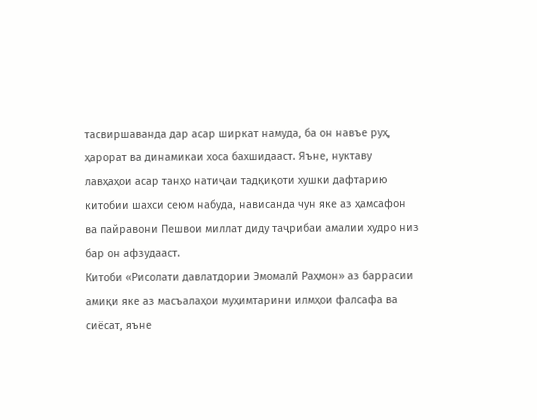тасвиршаванда дар асар ширкат намуда, ба он навъе руҳ, ҳарорат ва динамикаи хоса бахшидааст. Яъне, нуктаву лавҳаҳои асар танҳо натиҷаи тадқиқоти хушки дафтарию китобии шахси сеюм набуда, нависанда чун яке аз ҳамсафон ва пайравони Пешвои миллат диду таҷрибаи амалии худро низ бар он афзудааст.
Китоби «Рисолати давлатдории Эмомалӣ Раҳмон» аз баррасии амиқи яке аз масъалаҳои муҳимтарини илмҳои фалсафа ва сиёсат, яъне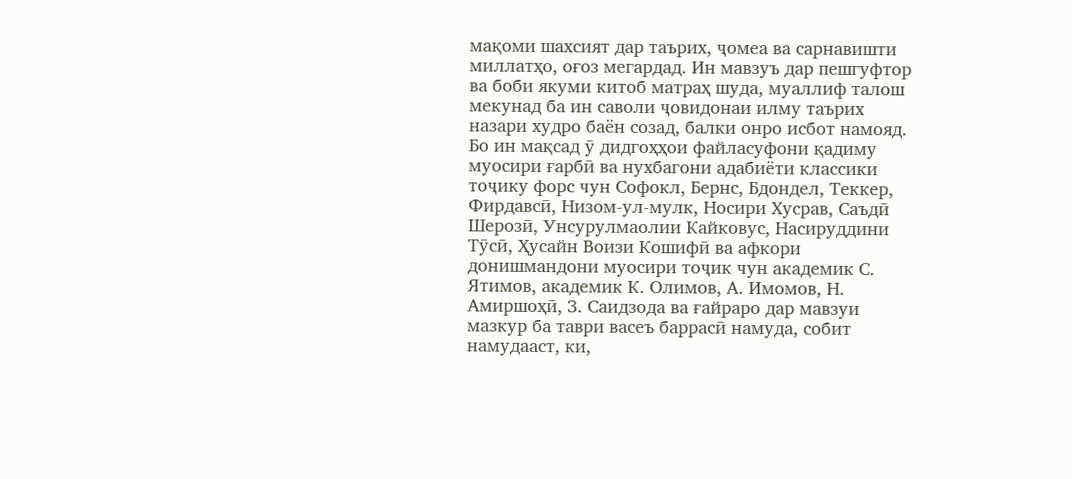мақоми шахсият дар таърих, ҷомеа ва сарнавишти миллатҳо, оғоз мегардад. Ин мавзуъ дар пешгуфтор ва боби якуми китоб матраҳ шуда, муаллиф талош мекунад ба ин саволи ҷовидонаи илму таърих назари худро баён созад, балки онро исбот намояд. Бо ин мақсад ӯ дидгоҳҳои файласуфони қадиму муосири ғарбӣ ва нухбагони адабиёти классики тоҷику форс чун Софокл, Бернс, Бдондел, Теккер, Фирдавсӣ, Низом-ул-мулк, Носири Хусрав, Саъдӣ Шерозӣ, Унсурулмаолии Кайковус, Насируддини Тӯсӣ, Ҳусайн Воизи Кошифӣ ва афкори донишмандони муосири тоҷик чун академик С. Ятимов, академик К. Олимов, А. Имомов, Н. Амиршоҳӣ, З. Саидзода ва ғайраро дар мавзуи мазкур ба таври васеъ баррасӣ намуда, собит намудааст, ки,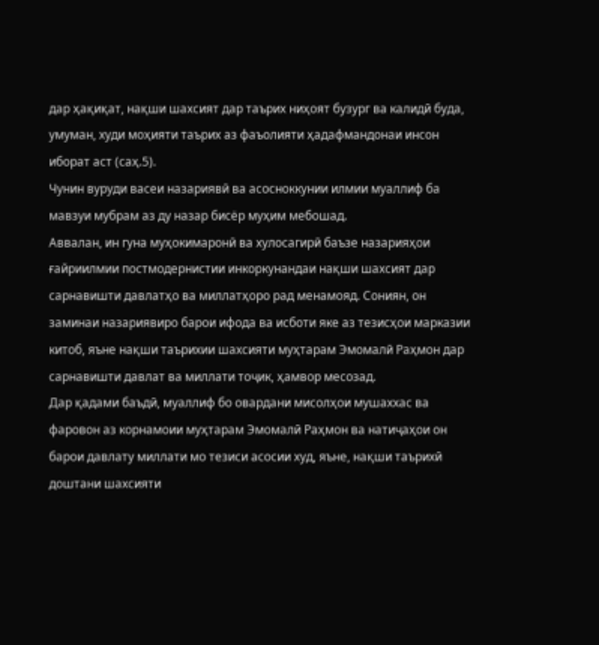дар ҳақиқат, нақши шахсият дар таърих ниҳоят бузург ва калидӣ буда, умуман, худи моҳияти таърих аз фаъолияти ҳадафмандонаи инсон иборат аст (саҳ.5).
Чунин вуруди васеи назариявӣ ва асосноккунии илмии муаллиф ба мавзуи мубрам аз ду назар бисёр муҳим мебошад.
Аввалан, ин гуна муҳокимаронӣ ва хулосагирӣ баъзе назарияҳои ғайриилмии постмодернистии инкоркунандаи нақши шахсият дар сарнавишти давлатҳо ва миллатҳоро рад менамояд. Сониян, он заминаи назариявиро барои ифода ва исботи яке аз тезисҳои марказии китоб, яъне нақши таърихии шахсияти муҳтарам Эмомалӣ Раҳмон дар сарнавишти давлат ва миллати тоҷик, ҳамвор месозад.
Дар қадами баъдӣ, муаллиф бо овардани мисолҳои мушаххас ва фаровон аз корнамоии муҳтарам Эмомалӣ Раҳмон ва натиҷаҳои он барои давлату миллати мо тезиси асосии худ, яъне, нақши таърихӣ доштани шахсияти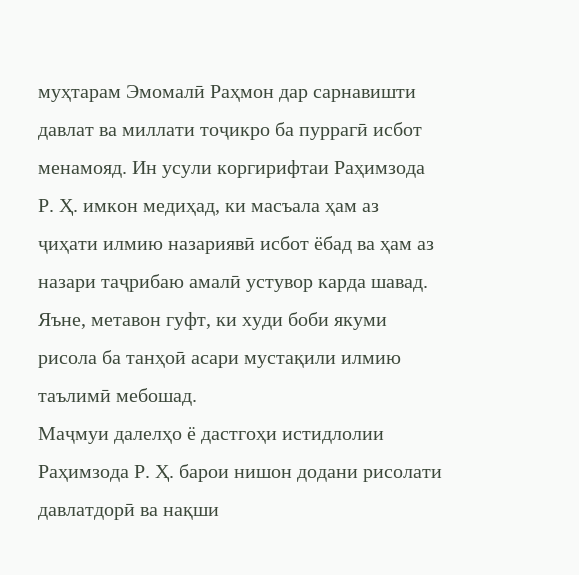муҳтарам Эмомалӣ Раҳмон дар сарнавишти давлат ва миллати тоҷикро ба пуррагӣ исбот менамояд. Ин усули коргирифтаи Раҳимзода Р. Ҳ. имкон медиҳад, ки масъала ҳам аз ҷиҳати илмию назариявӣ исбот ёбад ва ҳам аз назари таҷрибаю амалӣ устувор карда шавад. Яъне, метавон гуфт, ки худи боби якуми рисола ба танҳоӣ асари мустақили илмию таълимӣ мебошад.
Маҷмуи далелҳо ё дастгоҳи истидлолии Раҳимзода Р. Ҳ. барои нишон додани рисолати давлатдорӣ ва нақши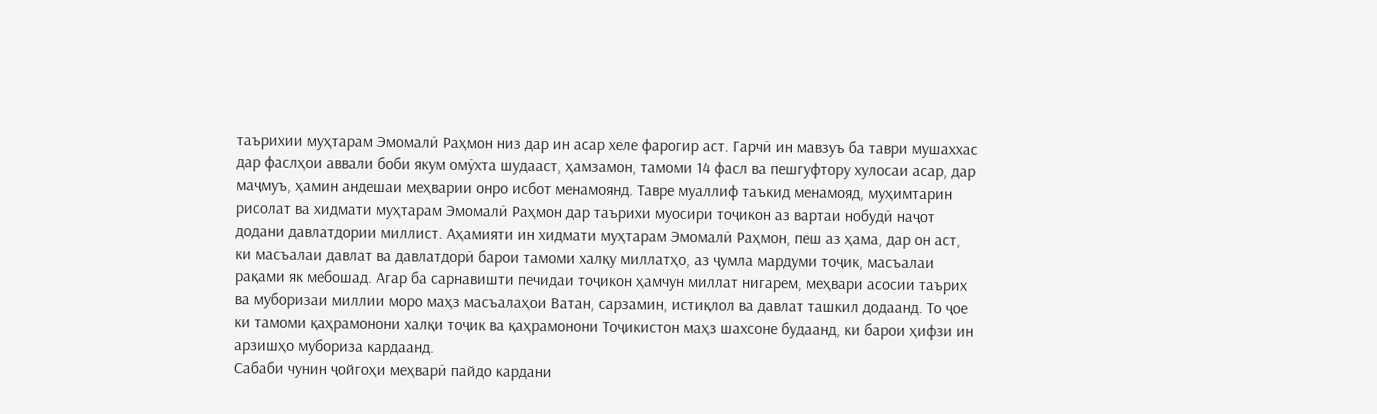таърихии муҳтарам Эмомалӣ Раҳмон низ дар ин асар хеле фарогир аст. Гарчӣ ин мавзуъ ба таври мушаххас дар фаслҳои аввали боби якум омӯхта шудааст, ҳамзамон, тамоми 14 фасл ва пешгуфтору хулосаи асар, дар маҷмуъ, ҳамин андешаи меҳварии онро исбот менамоянд. Тавре муаллиф таъкид менамояд, муҳимтарин рисолат ва хидмати муҳтарам Эмомалӣ Раҳмон дар таърихи муосири тоҷикон аз вартаи нобудӣ наҷот додани давлатдории миллист. Аҳамияти ин хидмати муҳтарам Эмомалӣ Раҳмон, пеш аз ҳама, дар он аст, ки масъалаи давлат ва давлатдорӣ барои тамоми халқу миллатҳо, аз ҷумла мардуми тоҷик, масъалаи рақами як мебошад. Агар ба сарнавишти печидаи тоҷикон ҳамчун миллат нигарем, меҳвари асосии таърих ва муборизаи миллии моро маҳз масъалаҳои Ватан, сарзамин, истиқлол ва давлат ташкил додаанд. То ҷое ки тамоми қаҳрамонони халқи тоҷик ва қаҳрамонони Тоҷикистон маҳз шахсоне будаанд, ки барои ҳифзи ин арзишҳо мубориза кардаанд.
Сабаби чунин ҷойгоҳи меҳварӣ пайдо кардани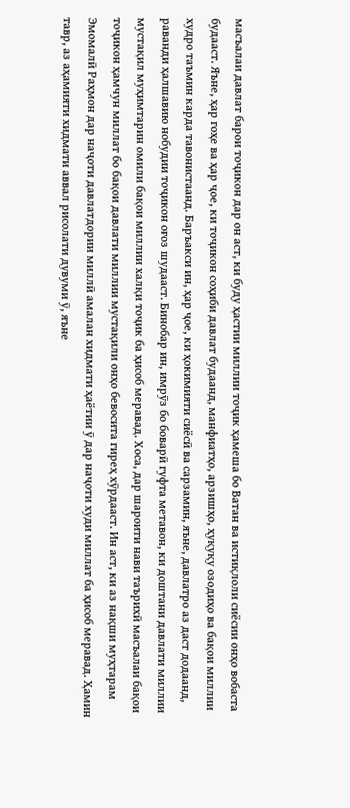масъалаи давлат барои тоҷикон дар он аст, ки буду ҳастии миллии тоҷик ҳамеша бо Ватан ва истиқлоли сиёсии онҳо вобаста будааст. Яъне, ҳар гоҳе ва ҳар ҷое, ки тоҷикон соҳиби давлат будаанд, манфиатҳо, арзишҳо, ҳуқуқу озодиҳо ва бақои миллии худро таъмин карда тавонистаанд. Баръакси ин, ҳар ҷое, ки ҳокимияти сиёсӣ ва сарзамин, яъне, давлатро аз даст додаанд, раванди ҳалшавию нобудии тоҷикон оғоз шудааст. Бинобар ин, имрӯз бо боварӣ гуфта метавон, ки доштани давлати миллии мустақил муҳимтарин омили бақои миллии халқи тоҷик ба ҳисоб меравад. Хоса, дар шароити нави таърихӣ масъалаи бақои тоҷикон ҳамчун миллат бо бақои давлати миллии мустақили онҳо бевосита гиреҳ хӯрдааст. Ин аст, ки аз нақши муҳтарам Эмомалӣ Раҳмон дар наҷоти давлатдории миллӣ амалан хидмати ҳаётии ӯ дар наҷоти худи миллат ба ҳисоб меравад. Ҳамин тавр, аз аҳамияти хидмати аввал рисолати дувуми ӯ, яъне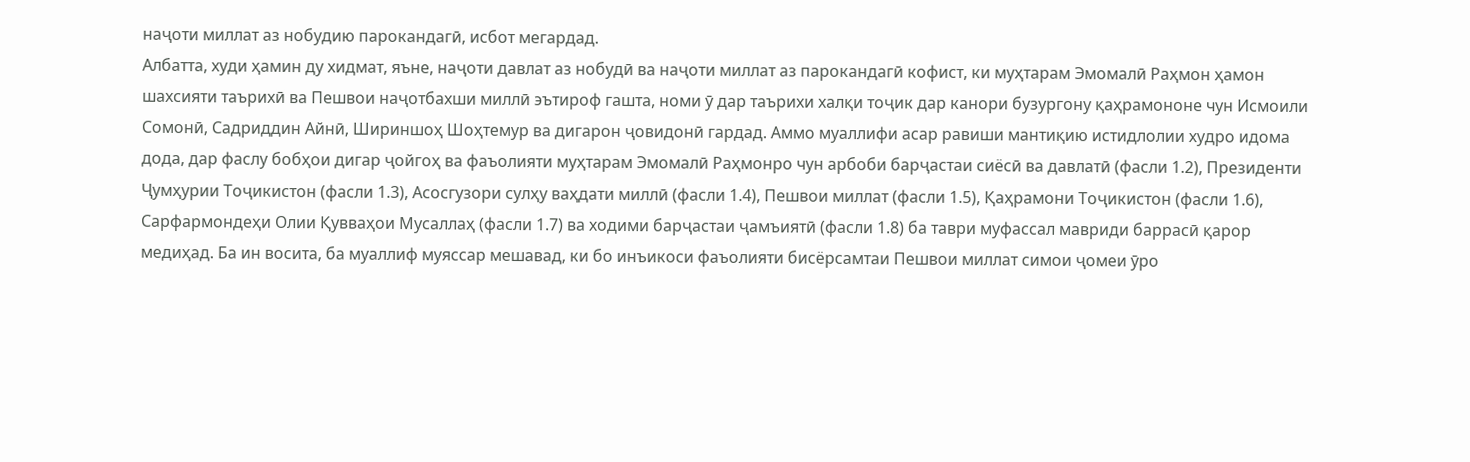наҷоти миллат аз нобудию парокандагӣ, исбот мегардад.
Албатта, худи ҳамин ду хидмат, яъне, наҷоти давлат аз нобудӣ ва наҷоти миллат аз парокандагӣ кофист, ки муҳтарам Эмомалӣ Раҳмон ҳамон шахсияти таърихӣ ва Пешвои наҷотбахши миллӣ эътироф гашта, номи ӯ дар таърихи халқи тоҷик дар канори бузургону қаҳрамононе чун Исмоили Сомонӣ, Садриддин Айнӣ, Шириншоҳ Шоҳтемур ва дигарон ҷовидонӣ гардад. Аммо муаллифи асар равиши мантиқию истидлолии худро идома дода, дар фаслу бобҳои дигар ҷойгоҳ ва фаъолияти муҳтарам Эмомалӣ Раҳмонро чун арбоби барҷастаи сиёсӣ ва давлатӣ (фасли 1.2), Президенти Ҷумҳурии Тоҷикистон (фасли 1.3), Асосгузори сулҳу ваҳдати миллӣ (фасли 1.4), Пешвои миллат (фасли 1.5), Қаҳрамони Тоҷикистон (фасли 1.6), Сарфармондеҳи Олии Қувваҳои Мусаллаҳ (фасли 1.7) ва ходими барҷастаи ҷамъиятӣ (фасли 1.8) ба таври муфассал мавриди баррасӣ қарор медиҳад. Ба ин восита, ба муаллиф муяссар мешавад, ки бо инъикоси фаъолияти бисёрсамтаи Пешвои миллат симои ҷомеи ӯро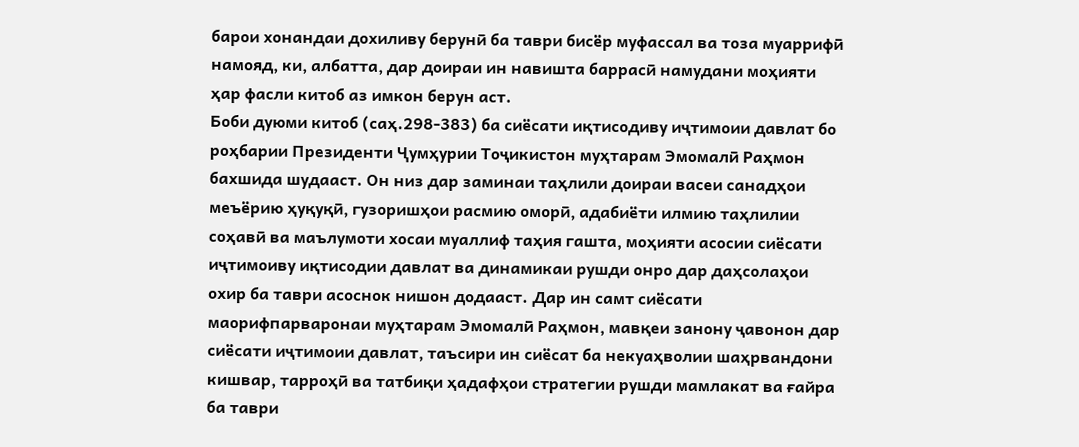барои хонандаи дохиливу берунӣ ба таври бисёр муфассал ва тоза муаррифӣ намояд, ки, албатта, дар доираи ин навишта баррасӣ намудани моҳияти ҳар фасли китоб аз имкон берун аст.
Боби дуюми китоб (саҳ.298-383) ба сиёсати иқтисодиву иҷтимоии давлат бо роҳбарии Президенти Ҷумҳурии Тоҷикистон муҳтарам Эмомалӣ Раҳмон бахшида шудааст. Он низ дар заминаи таҳлили доираи васеи санадҳои меъёрию ҳуқуқӣ, гузоришҳои расмию оморӣ, адабиёти илмию таҳлилии соҳавӣ ва маълумоти хосаи муаллиф таҳия гашта, моҳияти асосии сиёсати иҷтимоиву иқтисодии давлат ва динамикаи рушди онро дар даҳсолаҳои охир ба таври асоснок нишон додааст. Дар ин самт сиёсати маорифпарваронаи муҳтарам Эмомалӣ Раҳмон, мавқеи занону ҷавонон дар сиёсати иҷтимоии давлат, таъсири ин сиёсат ба некуаҳволии шаҳрвандони кишвар, тарроҳӣ ва татбиқи ҳадафҳои стратегии рушди мамлакат ва ғайра ба таври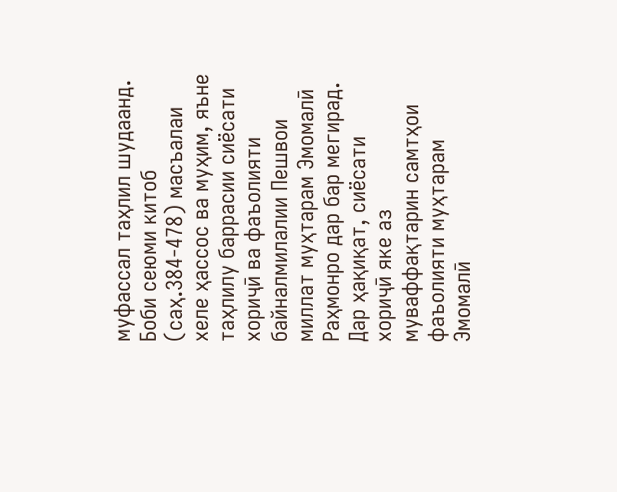муфассал таҳлил шудаанд.
Боби сеюми китоб (саҳ.384-478) масъалаи хеле ҳассос ва муҳим, яъне таҳлилу баррасии сиёсати хориҷӣ ва фаъолияти байналмилалии Пешвои миллат муҳтарам Эмомалӣ Раҳмонро дар бар мегирад. Дар ҳақиқат, сиёсати хориҷӣ яке аз муваффақтарин самтҳои фаъолияти муҳтарам Эмомалӣ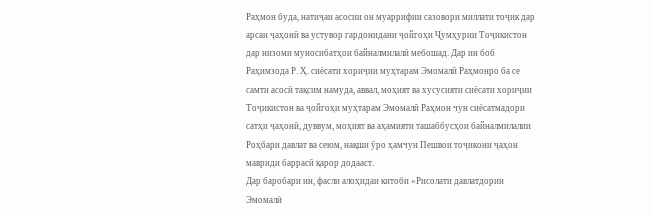Раҳмон буда, натиҷаи асосии он муаррифии сазовори миллати тоҷик дар арсаи ҷаҳонӣ ва устувор гардонидани ҷойгоҳи Ҷумҳурии Тоҷикистон дар низоми муносибатҳои байналмилалӣ мебошад. Дар ин боб Раҳимзода Р. Ҳ. сиёсати хориҷии муҳтарам Эмомалӣ Раҳмонро ба се самти асосӣ тақсим намуда, аввал, моҳият ва хусусияти сиёсати хориҷии Тоҷикистон ва ҷойгоҳи муҳтарам Эмомалӣ Раҳмон чун сиёсатмадори сатҳи ҷаҳонӣ, дуввум, моҳият ва аҳамияти ташаббусҳои байналмилалии Роҳбари давлат ва сеюм, нақши ӯро ҳамчун Пешвои тоҷикони ҷаҳон мавриди баррасӣ қарор додааст.
Дар баробари ин, фасли алоҳидаи китоби «Рисолати давлатдории Эмомалӣ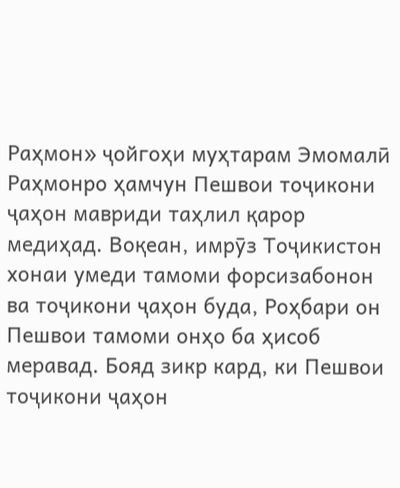Раҳмон» ҷойгоҳи муҳтарам Эмомалӣ Раҳмонро ҳамчун Пешвои тоҷикони ҷаҳон мавриди таҳлил қарор медиҳад. Воқеан, имрӯз Тоҷикистон хонаи умеди тамоми форсизабонон ва тоҷикони ҷаҳон буда, Роҳбари он Пешвои тамоми онҳо ба ҳисоб меравад. Бояд зикр кард, ки Пешвои тоҷикони ҷаҳон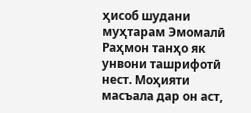ҳисоб шудани муҳтарам Эмомалӣ Раҳмон танҳо як унвони ташрифотӣ нест. Моҳияти масъала дар он аст,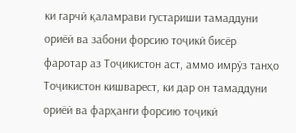ки гарчӣ қаламрави густариши тамаддуни ориёӣ ва забони форсию тоҷикӣ бисёр фаротар аз Тоҷикистон аст, аммо имрӯз танҳо Тоҷикистон кишварест, ки дар он тамаддуни ориёӣ ва фарҳанги форсию тоҷикӣ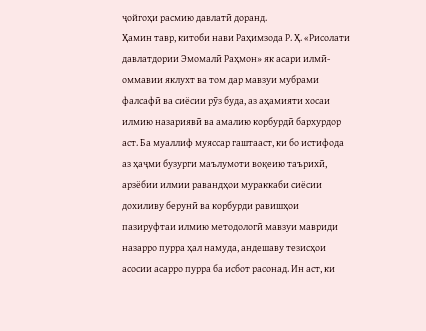ҷойгоҳи расмию давлатӣ доранд.
Ҳамин тавр, китоби нави Раҳимзода Р. Ҳ. «Рисолати давлатдории Эмомалӣ Раҳмон» як асари илмӣ-оммавии яклухт ва том дар мавзуи мубрами фалсафӣ ва сиёсии рӯз буда, аз аҳамияти хосаи илмию назариявӣ ва амалию корбурдӣ бархурдор аст. Ба муаллиф муяссар гаштааст, ки бо истифода аз ҳаҷми бузурги маълумоти воқеию таърихӣ, арзёбии илмии равандҳои мураккаби сиёсии дохиливу берунӣ ва корбурди равишҳои пазируфтаи илмию методологӣ мавзуи мавриди назарро пурра ҳал намуда, андешаву тезисҳои асосии асарро пурра ба исбот расонад. Ин аст, ки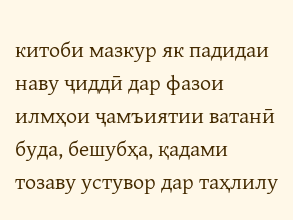китоби мазкур як падидаи наву ҷиддӣ дар фазои илмҳои ҷамъиятии ватанӣ буда, бешубҳа, қадами тозаву устувор дар таҳлилу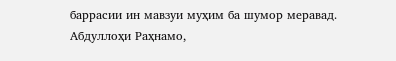баррасии ин мавзуи муҳим ба шумор меравад.
Абдуллоҳи Раҳнамо,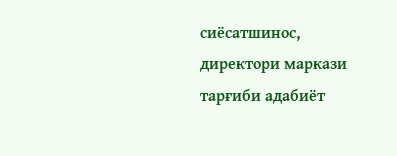сиёсатшинос, директори маркази тарғиби адабиёт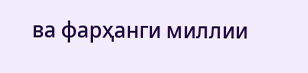ва фарҳанги миллии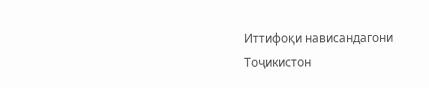Иттифоқи нависандагони Тоҷикистон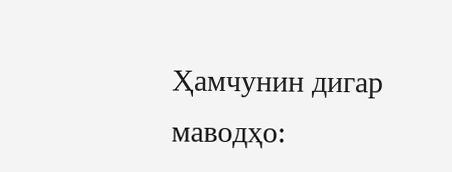Ҳамчунин дигар маводҳо: